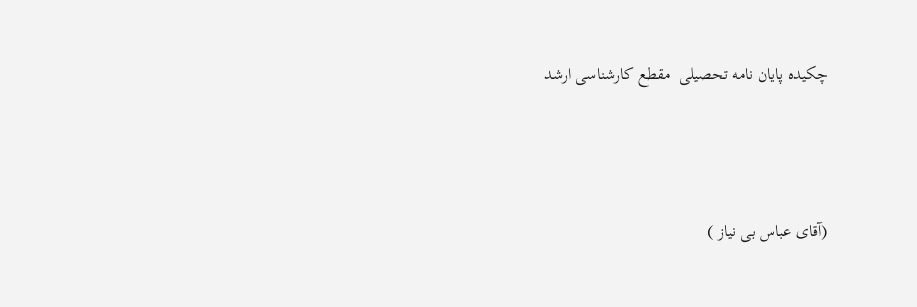چکیده پایان نامه تحصیلی  مقطع کارشناسی ارشد



(آقای عباس بی نیاز )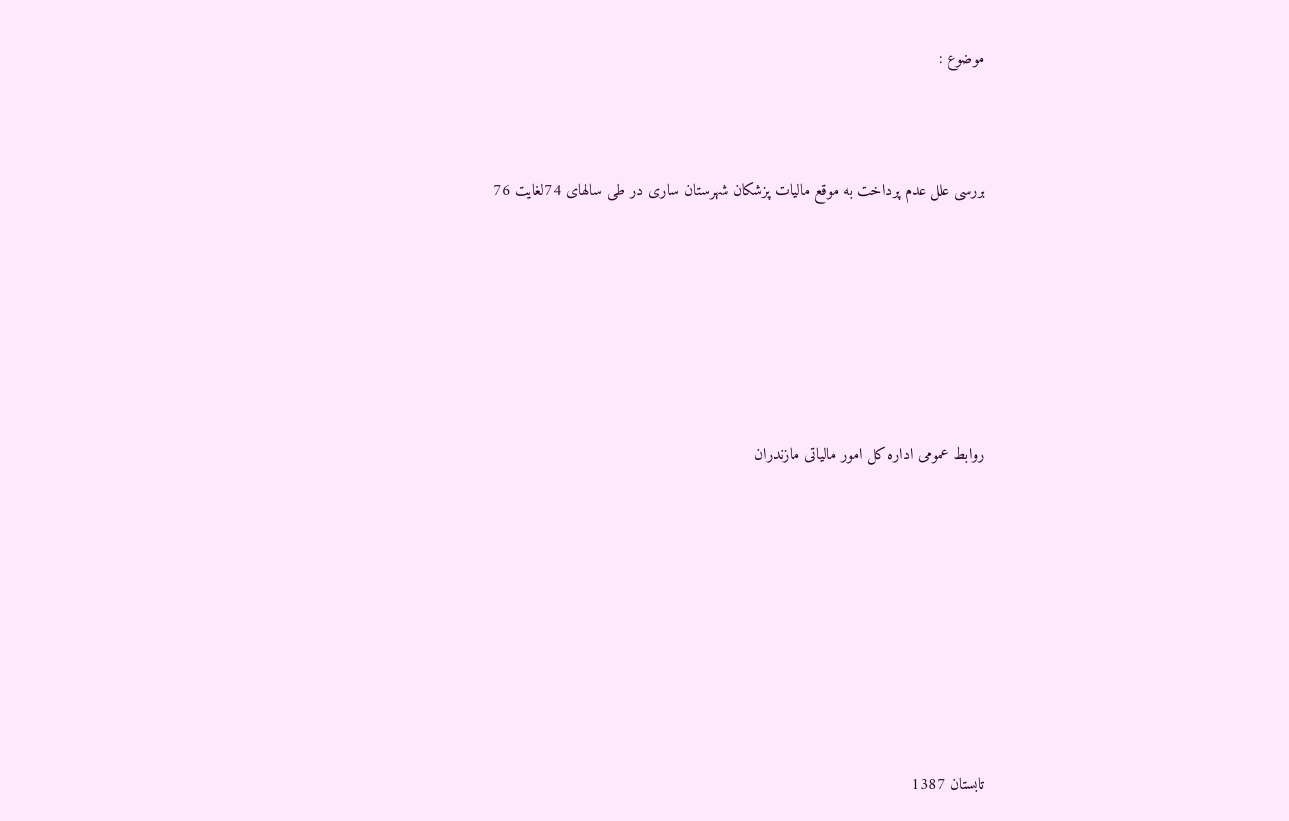موضوع :



بررسی علل عدم پرداخت به موقع مالیات پزشکان شهرستان ساری در طی سالهای 74لغایت 76







روابط عمومی اداره کل امور مالیاتی مازندران









تابستان 1387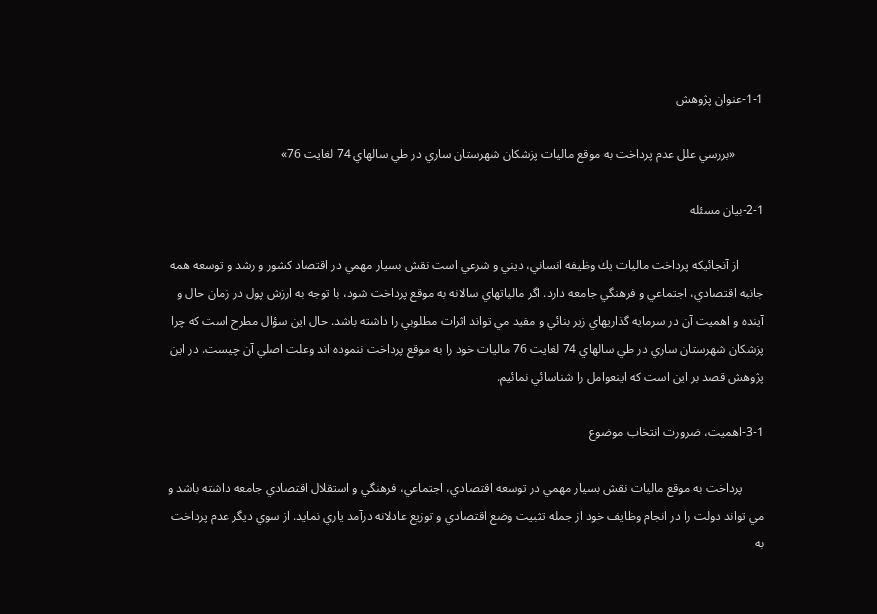1-1-عنوان پژوهش

         «بررسي علل عدم پرداخت به موقع ماليات پزشكان شهرستان ساري در طي سالهاي 74 لغايت 76»

2-1-بيان مسئله

        از آنجائيكه پرداخت ماليات يك وظيفه انساني، ديني و شرعي است نقش بسيار مهمي در اقتصاد كشور و رشد و توسعه همه جانبه اقتصادي، اجتماعي و فرهنگي جامعه دارد. اگر مالياتهاي سالانه به موقع پرداخت شود، با توجه به ارزش پول در زمان حال و آينده و اهميت آن در سرمايه گذاريهاي زير بنائي و مفيد مي تواند اثرات مطلوبي را داشته باشد. حال اين سؤال مطرح است كه چرا پزشكان شهرستان ساري در طي سالهاي 74 لغايت 76 ماليات خود را به موقع پرداخت ننموده اند وعلت اصلي آن چيست. در اين پژوهش قصد بر اين است كه اينعوامل را شناسائي نمائيم.

3-1-اهميت، ضرورت انتخاب موضوع

       پرداخت به موقع ماليات نقش بسيار مهمي در توسعه اقتصادي، اجتماعي، فرهنگي و استقلال اقتصادي جامعه داشته باشد و مي تواند دولت را در انجام وظايف خود از جمله تثبيت وضع اقتصادي و توزيع عادلانه درآمد ياري نمايد. از سوي ديگر عدم پرداخت به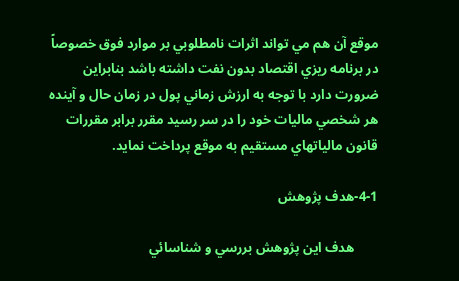موقع آن هم مي تواند اثرات نامطلوبي بر موارد فوق خصوصاً در برنامه ريزي اقتصاد بدون نفت داشته باشد بنابراين ضرورت دارد با توجه به ارزش زماني پول در زمان حال و آينده هر شخصي ماليات خود را در سر رسيد مقرر برابر مقررات قانون مالياتهاي مستقيم به موقع پرداخت نمايد.

4-1-هدف پژوهش

       هدف اين پژوهش بررسي و شناسائي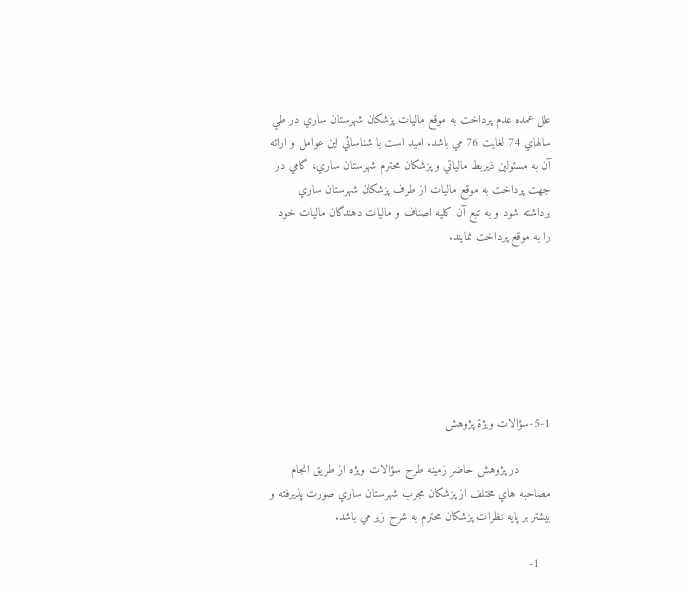علل عمده عدم پرداخت به موقع ماليات پزشكان شهرستان ساري در طي سالهاي 74 لغايت 76 مي باشد. اميد است با شناسائي اين عوامل و ارائه آن به مسئولين ذيربط مالياتي و پزشكان محترم شهرستان ساري، گامي در جهت پرداخت به موقع ماليات از طرف پزشكان شهرستان ساري برداشته شود و به تبع آن كليه اصناف و ماليات دهندگان ماليات خود را به موقع پرداخت نمايند.







5-1-سؤالات ويژة پژوهش

         در پژوهش حاضر زمينه طرح سؤالات ويژه از طريق انجام مصاحبه هاي مختلف از پزشكان مجرب شهرستان ساري صورت پذيرفته و بيشتر بر پايه نظرات پزشكان محترم به شرح زير مي باشد.

   1-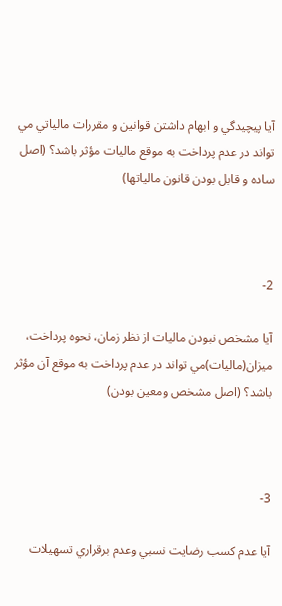آيا پيچيدگي و ابهام داشتن قوانين و مقررات مالياتي مي تواند در عدم پرداخت به موقع ماليات مؤثر باشد؟ (اصل ساده و قابل بودن قانون مالياتها)



2-

آيا مشخص نبودن ماليات از نظر زمان، نحوه پرداخت، ميزان(ماليات)مي تواند در عدم پرداخت به موقع آن مؤثر باشد؟ (اصل مشخص ومعين بودن)



3-

آيا عدم كسب رضايت نسبي وعدم برقراري تسهيلات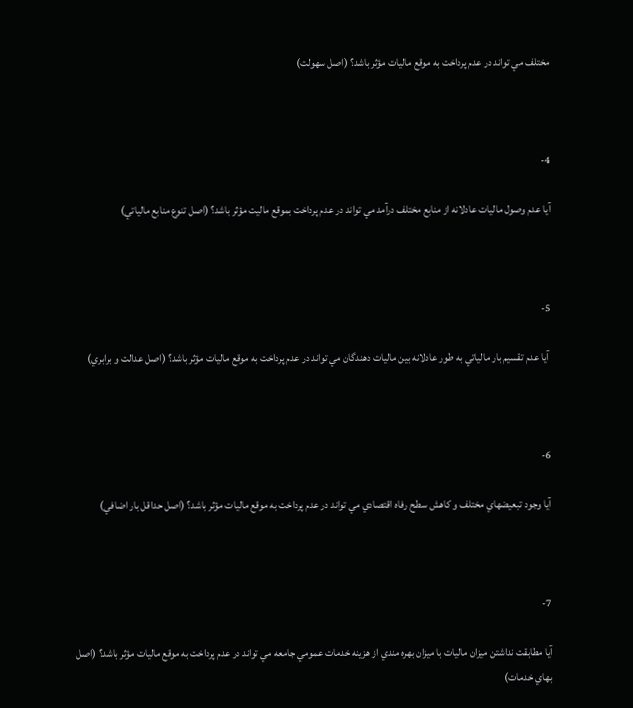مختلف مي تواند در عدم پرداخت به موقع ماليات مؤثر باشد؟ (اصل سهولت)



4-

آيا عدم وصول ماليات عادلانه از منابع مختلف درآمد مي تواند در عدم پرداخت بموقع ماليت مؤثر باشد؟ (اصل تنوع منابع مالياتي)



5-

 آيا عدم تقسيم بار مالياتي به طور عادلانه بين ماليات دهندگان مي تواند در عدم پرداخت به موقع ماليات مؤثر باشد؟ (اصل عدالت و برابري)



6-

آيا وجود تبعيضهاي مختلف و كاهش سطح رفاه اقتصادي مي تواند در عدم پرداخت به موقع ماليات مؤثر باشد؟ (اصل حداقل بار اضافي)



7-

آيا مطابقت نداشتن ميزان ماليات با ميزان بهره مندي از هزينه خدمات عمومي جامعه مي تواند در عدم پرداخت به موقع ماليات مؤثر باشد؟ (اصل بهاي خدمات)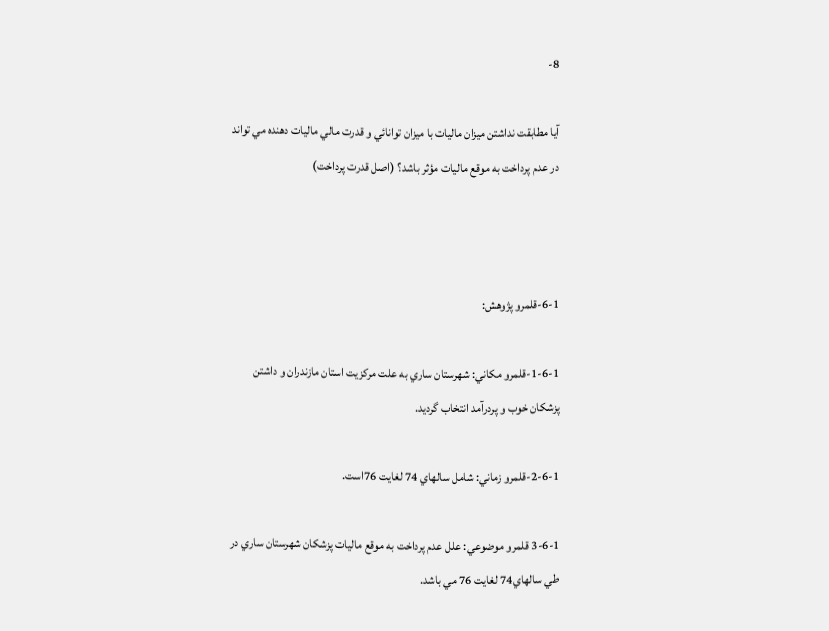8-

آيا مطابقت نداشتن ميزان ماليات با ميزان توانائي و قدرت مالي ماليات دهنده مي تواند در عدم پرداخت به موقع ماليات مؤثر باشد؟ (اصل قدرت پرداخت)



6-1-قلمرو پژوهش:

1-6-1-قلمرو مكاني: شهرستان ساري به علت مركزيت استان مازندران و داشتن پزشكان خوب و پردرآمد انتخاب گرديد.

2-6-1-قلمرو زماني: شامل سالهاي 74 لغايت 76است.

3-6-1 قلمرو موضوعي: علل عدم پرداخت به موقع ماليات پزشكان شهرستان ساري در طي سالهاي74 لغايت 76 مي باشد.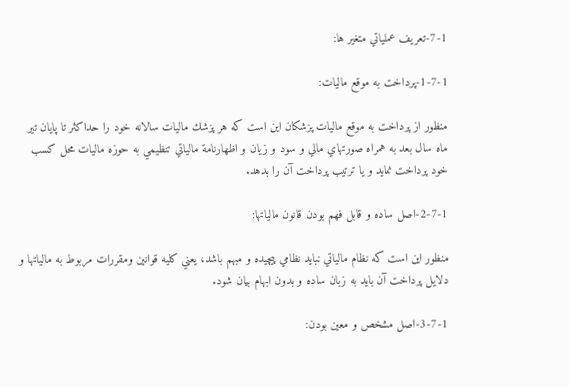7-1-تعريف عملياتي متغير ها:

1-7-1-پرداخت به موقع ماليات:

منظور از پرداخت به موقع ماليات پزشكان اين است كه هر پزشك ماليات سالانه خود را حداكثر تا پايان تير ماه سال بعد به همراه صورتهاي مالي و سود و زيان و اظهارنامة مالياتي تنظيمي به حوزه ماليات محل كسب خود پرداخت نمايد و يا ترتيب پرداخت آن را بدهد.

2-7-1-اصل ساده و قابل فهم بودن قانون مالياتها:

منظور اين است كه نظام مالياتي نبايد نظامي پيچيده و مبهم باشد، يعني كليه قوانين ومقررات مربوط به مالياتها و دلايل پرداخت آن بايد به زبان ساده و بدون ابهام بيان شود.

3-7-1-اصل مشخص و معين بودن: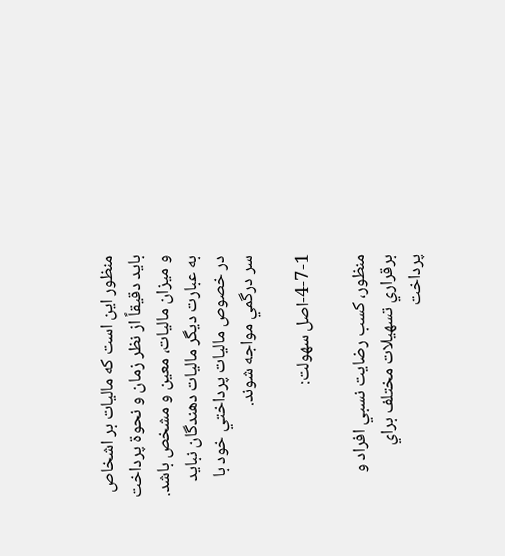منظور اين است كه ماليات بر اشخاص بايد دقيقاً از نظر زمان و نحوة پرداخت و ميزان ماليات، معين و مشخص باشد. به عبارت ديگر ماليات دهندگان نبايد در خصوص ماليات پرداختي خود با سر درگمي مواجه شوند.

4-7-1-اصل سهولت:

منظور، كسب رضايت نسبي افراد و برقراري تسهيلات مختلف براي پرداخت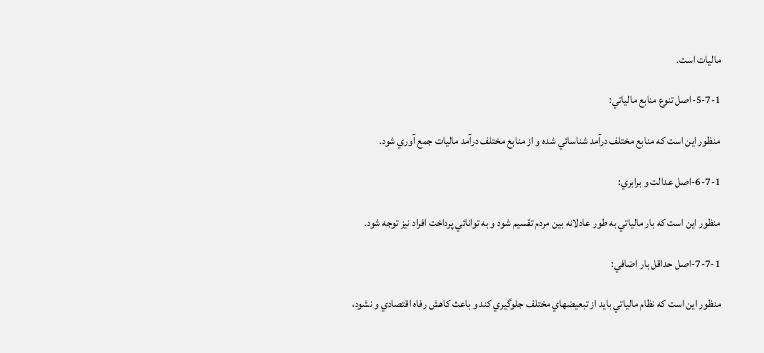ماليات است.

5-7-1-اصل تنوع منابع مالياتي:

منظور اين است كه منابع مختلف درآمد شناسائي شده و از منابع مختلف درآمد ماليات جمع آوري شود.

6-7-1-اصل عدالت و برابري:

منظور اين است كه بار مالياتي به طور عادلانه بين مردم تقسيم شود و به توانائي پرداخت افراد نيز توجه شود.

7-7-1-اصل حداقل بار اضافي:

منظور اين است كه نظام مالياتي بايد از تبعيضهاي مختلف جلوگيري كند و باعث كاهش رفاه اقتصادي و نشود،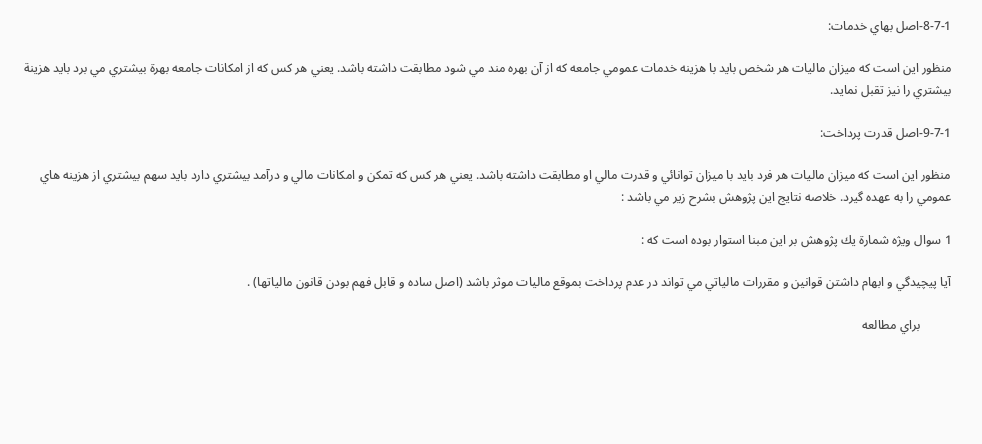8-7-1-اصل بهاي خدمات:

منظور اين است كه ميزان ماليات هر شخص بايد با هزينه خدمات عمومي جامعه كه از آن بهره مند مي شود مطابقت داشته باشد. يعني هر كس كه از امكانات جامعه بهرة بيشتري مي برد بايد هزينة بيشتري را نيز تقبل نمايد.

9-7-1-اصل قدرت پرداخت:

منظور اين است كه ميزان ماليات هر فرد بايد با ميزان توانائي و قدرت مالي او مطابقت داشته باشد. يعني هر كس كه تمكن و امكانات مالي و درآمد بيشتري دارد بايد سهم بيشتري از هزينه هاي عمومي را به عهده گيرد. خلاصه نتايج اين پژوهش بشرح زير مي باشد :

1 سوال ويژه شمارة يك پژوهش بر اين مبنا استوار بوده است كه :

آيا پيچيدگي و ابهام داشتن قوانين و مقررات مالياتي مي تواند در عدم پرداخت بموقع ماليات موثر باشد (اصل ساده و قابل فهم بودن قانون مالياتها) .

          براي مطالعه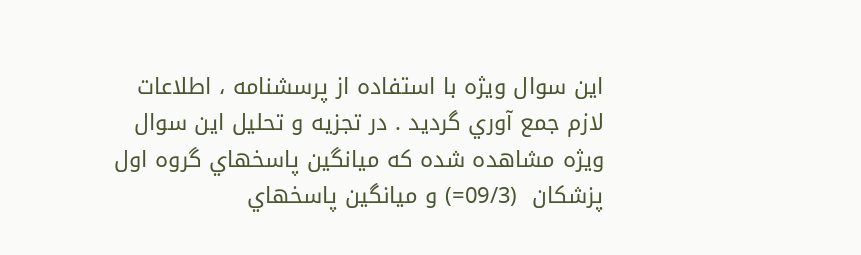اين سوال ويژه با استفاده از پرسشنامه ، اطلاعات لازم جمع آوري گرديد . در تجزيه و تحليل اين سوال ويژه مشاهده شده كه ميانگين پاسخهاي گروه اول پزشكان  (09/3=) و ميانگين پاسخهاي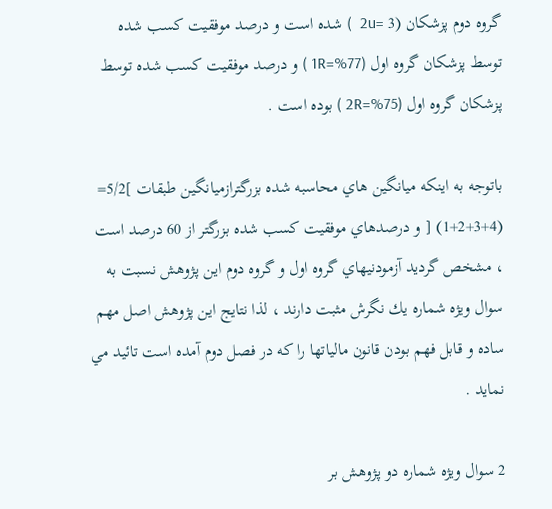گروه دوم پزشكان (3 =2u  ) شده است و درصد موفقيت كسب شده توسط پزشكان گروه اول (77%=1R ) و درصد موفقيت كسب شده توسط پزشكان گروه اول (75%=2R ) بوده است .

باتوجه به اينكه ميانگين هاي محاسبه شده بزرگترازميانگين طبقات ]5/2= (4+3+2+1) [ و درصدهاي موفقيت كسب شده بزرگتر از 60 درصد است ، مشخص گرديد آزمودنيهاي گروه اول و گروه دوم اين پژوهش نسبت به سوال ويژه شماره يك نگرش مثبت دارند ، لذا نتايج اين پژوهش اصل مهم ساده و قابل فهم بودن قانون مالياتها را كه در فصل دوم آمده است تائيد مي نمايد .

2 سوال ويژه شماره دو پژوهش بر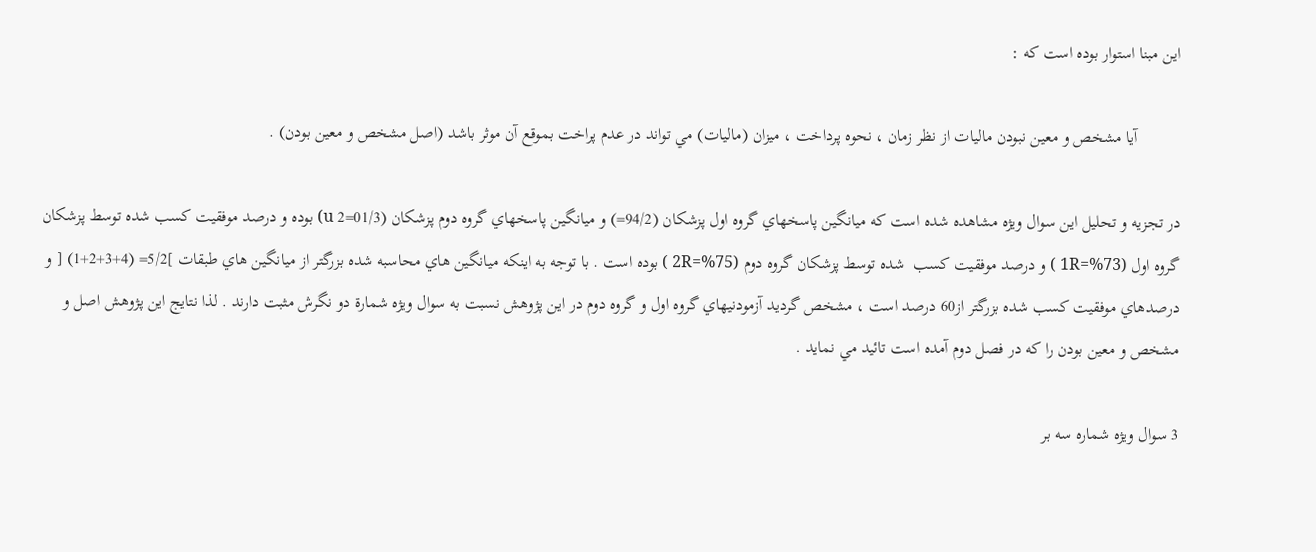اين مبنا استوار بوده است كه :

          آيا مشخص و معين نبودن ماليات از نظر زمان ، نحوه پرداخت ، ميزان (ماليات) مي تواند در عدم پراخت بموقع آن موثر باشد (اصل مشخص و معين بودن) .

در تجزيه و تحليل اين سوال ويژه مشاهده شده است كه ميانگين پاسخهاي گروه اول پزشكان (94/2=) و ميانگين پاسخهاي گروه دوم پزشكان (01/3=2 u) بوده و درصد موفقيت كسب شده توسط پزشكان گروه اول (73%=1R ) و درصد موفقيت كسب  شده توسط پزشكان گروه دوم (75%=2R ) بوده است . با توجه به اينكه ميانگين هاي محاسبه شده بزرگتر از ميانگين هاي طبقات ]5/2= (4+3+2+1) [ و درصدهاي موفقيت كسب شده بزرگتر از60 درصد است ، مشخص گرديد آزمودنيهاي گروه اول و گروه دوم در اين پژوهش نسبت به سوال ويژه شمارة دو نگرش مثبت دارند . لذا نتايج اين پژوهش اصل و مشخص و معين بودن را كه در فصل دوم آمده است تائيد مي نمايد .

3 سوال ويژه شماره سه بر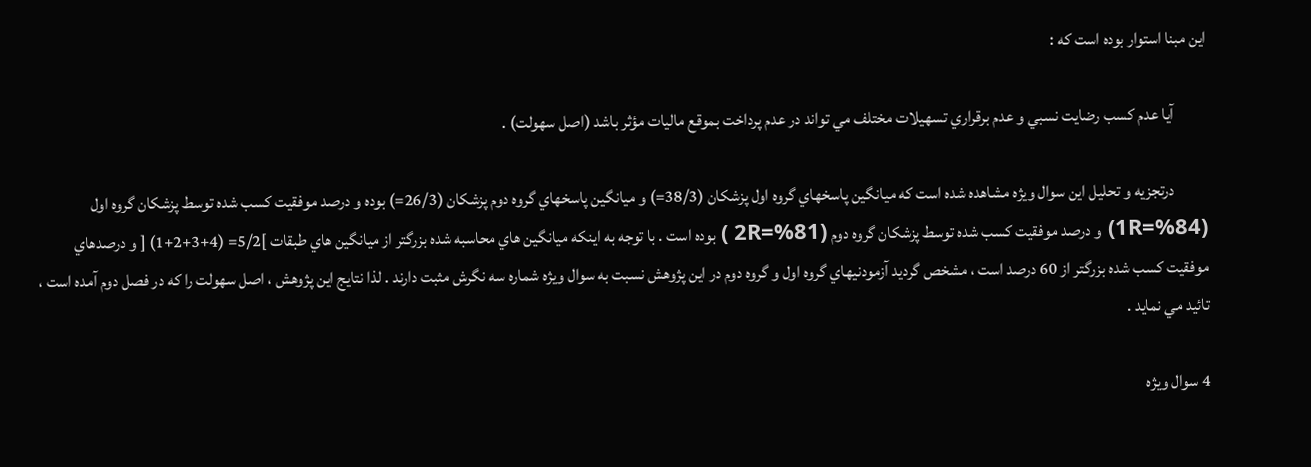اين مبنا استوار بوده است كه :

          آيا عدم كسب رضايت نسبي و عدم برقراري تسهيلات مختلف مي تواند در عدم پرداخت بموقع ماليات مؤثر باشد (اصل سهولت) .

          درتجزيه و تحليل اين سوال ويژه مشاهده شده است كه ميانگين پاسخهاي گروه اول پزشكان (38/3=) و ميانگين پاسخهاي گروه دوم پزشكان (26/3=) بوده و درصد موفقيت كسب شده توسط پزشكان گروه اول (84%=1R) و درصد موفقيت كسب شده توسط پزشكان گروه دوم (81%=2R ) بوده است . با توجه به اينكه ميانگين هاي محاسبه شده بزرگتر از ميانگين هاي طبقات ]5/2= (4+3+2+1) [ و درصدهاي موفقيت كسب شده بزرگتر از 60 درصد است ، مشخص گرديد آزمودنيهاي گروه اول و گروه دوم در اين پژوهش نسبت به سوال ويژه شماره سه نگرش مثبت دارند . لذا نتايج اين پژوهش ، اصل سهولت را كه در فصل دوم آمده است ، تائيد مي نمايد .

4 سوال ويژه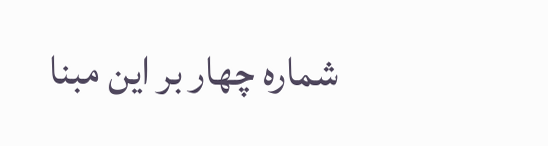شماره چهار بر اين مبنا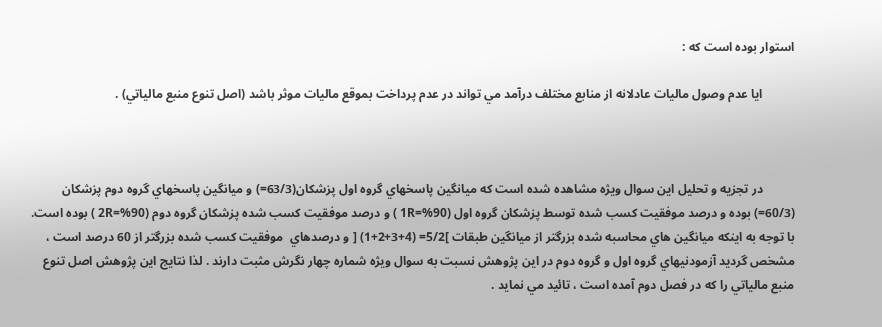استوار بوده است كه :

          ايا عدم وصول ماليات عادلانه از منابع مختلف درآمد مي تواند در عدم پرداخت بموقع ماليات موثر باشد (اصل تنوع منبع مالياتي) .



          در تجزيه و تحليل اين سوال ويژه مشاهده شده است كه ميانگين پاسخهاي گروه اول پزشكان(63/3=) و ميانگين پاسخهاي گروه دوم پزشكان (60/3=) بوده و درصد موفقيت كسب شده توسط پزشكان گروه اول (90%=1R ) و درصد موفقيت كسب شده پزشكان گروه دوم (90%=2R ) بوده است. با توجه به اينكه ميانگين هاي محاسبه شده بزرگتر از ميانگين طبقات ]5/2= (4+3+2+1) [ و درصدهاي  موفقيت كسب شده بزرگتر از 60 درصد است ، مشخص گرديد آزمودنيهاي گروه اول و گروه دوم در اين پژوهش نسبت به سوال ويژه شماره چهار نگرش مثبت دارند . لذا نتايج اين پژوهش اصل تنوع منبع مالياتي را كه در فصل دوم آمده است ، تائيد مي نمايد .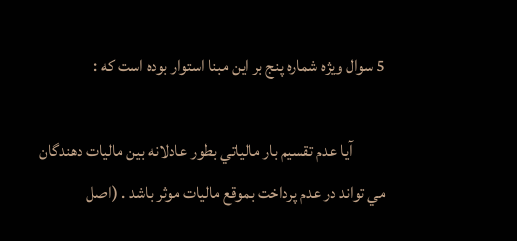5 سوال ويژه شماره پنج بر اين مبنا استوار بوده است كه :

          آيا عدم تقسيم بار مالياتي بطور عادلانه بين ماليات دهندگان مي تواند در عدم پرداخت بموقع ماليات موثر باشد . (اصل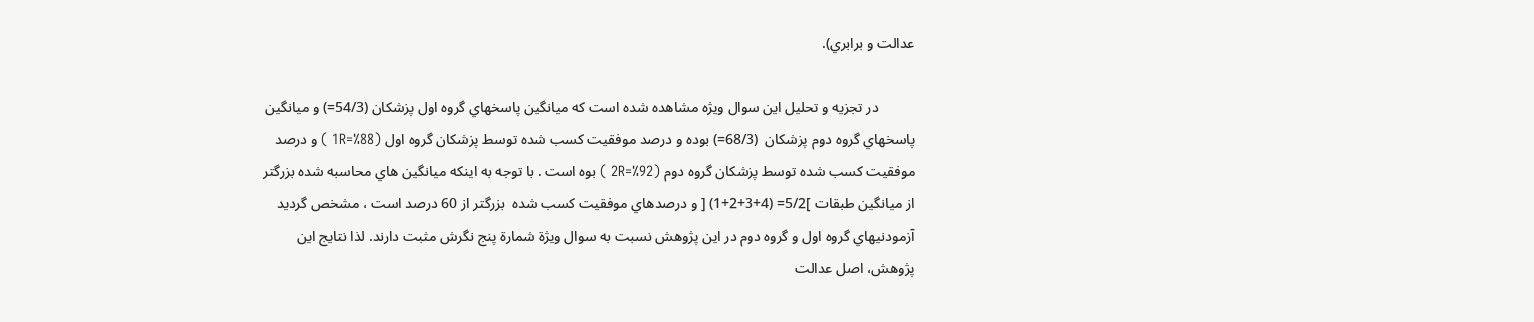عدالت و برابري).

          در تجزيه و تحليل اين سوال ويژه مشاهده شده است كه ميانگين پاسخهاي گروه اول پزشكان (54/3=) و ميانگين پاسخهاي گروه دوم پزشكان  (68/3=) بوده و درصد موفقيت كسب شده توسط پزشكان گروه اول (88%=1R ) و درصد  موفقيت كسب شده توسط پزشكان گروه دوم (92%=2R ) بوه است . با توجه به اينكه ميانگين هاي محاسبه شده بزرگتر از ميانگين طبقات ]5/2= (4+3+2+1) [ و درصدهاي موفقيت كسب شده  بزرگتر از 60 درصد است ، مشخص گرديد آزمودنيهاي گروه اول و گروه دوم در اين پژوهش نسبت به سوال ويژة شمارة پنج نگرش مثبت دارند. لذا نتايج اين پژوهش، اصل عدالت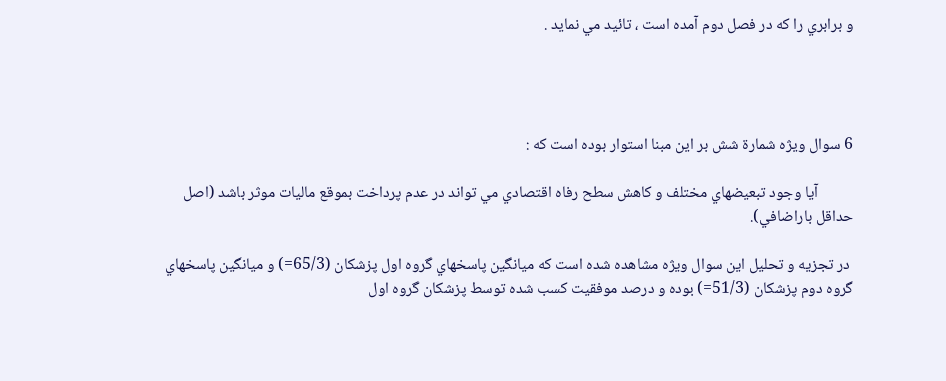و برابري را كه در فصل دوم آمده است ، تائيد مي نمايد .




6 سوال ويژه شمارة شش بر اين مبنا استوار بوده است كه :

          آيا وجود تبعيضهاي مختلف و كاهش سطح رفاه اقتصادي مي تواند در عدم پرداخت بموقع ماليات موثر باشد (اصل حداقل باراضافي).

 در تجزيه و تحليل اين سوال ويژه مشاهده شده است كه ميانگين پاسخهاي گروه اول پزشكان (65/3=) و ميانگين پاسخهاي گروه دوم پزشكان (51/3=) بوده و درصد موفقيت كسب شده توسط پزشكان گروه اول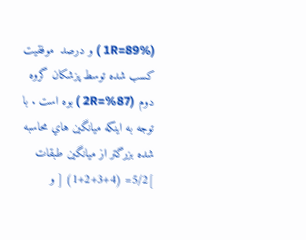(89%=1R ) و درصد  موفقيت كسب شده توسط پزشكان گروه دوم (87%=2R ) بوه است . با توجه به اينكه ميانگين هاي محاسبه شده بزرگتر از ميانگين طبقات ]5/2= (4+3+2+1) [ و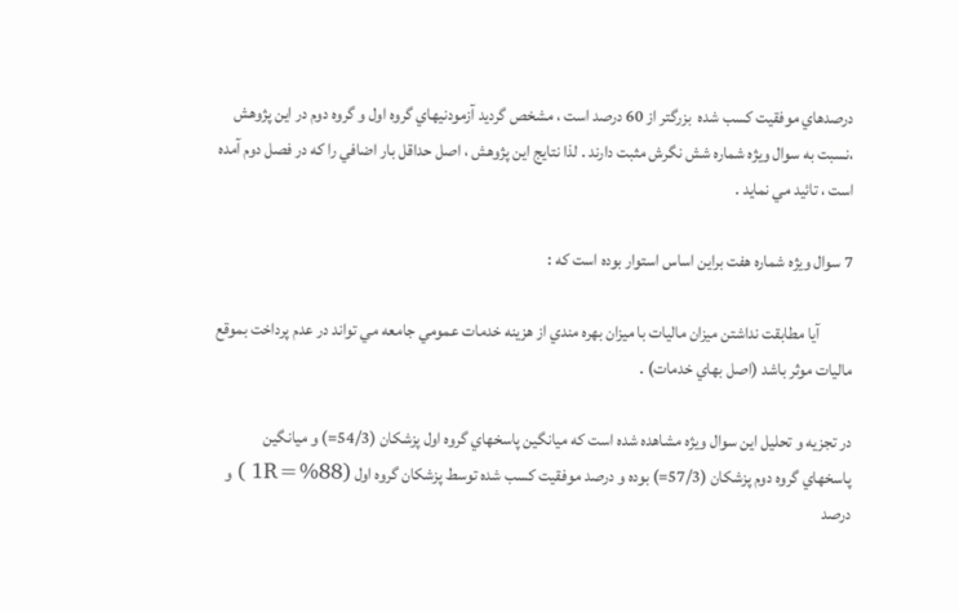درصدهاي موفقيت كسب شده  بزرگتر از 60 درصد است ، مشخص گرديد آزمودنيهاي گروه اول و گروه دوم در اين پژوهش ،نسبت به سوال ويژه شماره شش نگرش مثبت دارند . لذا نتايج اين پژوهش ، اصل حداقل بار اضافي را كه در فصل دوم آمده است ، تائيد مي نمايد .

7 سوال ويژه شماره هفت براين اساس استوار بوده است كه :

          آيا مطابقت نداشتن ميزان ماليات با ميزان بهره مندي از هزينه خدمات عمومي جامعه مي تواند در عدم پرداخت بموقع ماليات موثر باشد (اصل بهاي خدمات) .

در تجزيه و تحليل اين سوال ويژه مشاهده شده است كه ميانگين پاسخهاي گروه اول پزشكان (54/3=) و ميانگين پاسخهاي گروه دوم پزشكان (57/3=) بوده و درصد موفقيت كسب شده توسط پزشكان گروه اول (88%=1R ) و درصد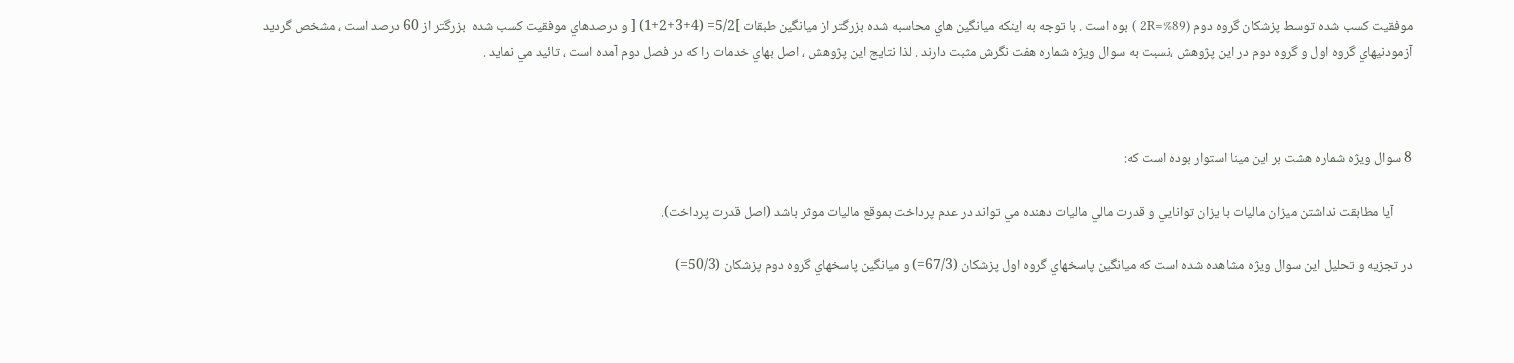موفقيت كسب شده توسط پزشكان گروه دوم (89%=2R ) بوه است . با توجه به اينكه ميانگين هاي محاسبه شده بزرگتر از ميانگين طبقات ]5/2= (4+3+2+1) [ و درصدهاي موفقيت كسب شده  بزرگتر از 60 درصد است ، مشخص گرديد آزمودنيهاي گروه اول و گروه دوم در اين پژوهش ،نسبت به سوال ويژه شماره هفت نگرش مثبت دارند . لذا نتايج اين پژوهش ، اصل بهاي خدمات را كه در فصل دوم آمده است ، تائيد مي نمايد .



8 سوال ويژه شماره هشت بر اين مينا استوار بوده است كه:

      آيا مطابقت نداشتن ميزان ماليات با يزان توانايي و قدرت مالي ماليات دهنده مي تواند در عدم پرداخت بموقع ماليات موثر باشد (اصل قدرت پرداخت).

در تجزيه و تحليل اين سوال ويژه مشاهده شده است كه ميانگين پاسخهاي گروه اول پزشكان (67/3=) و ميانگين پاسخهاي گروه دوم پزشكان (50/3=)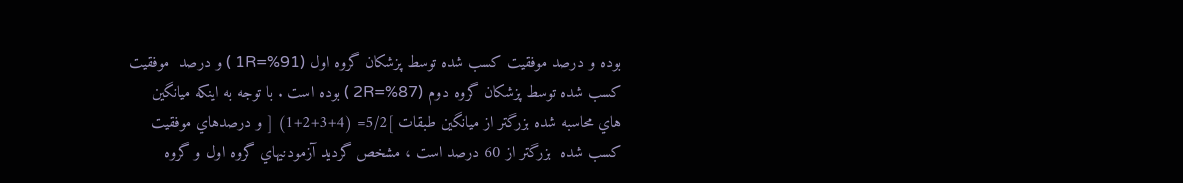بوده و درصد موفقيت كسب شده توسط پزشكان گروه اول (91%=1R ) و درصد  موفقيت كسب شده توسط پزشكان گروه دوم (87%=2R ) بوده است . با توجه به اينكه ميانگين هاي محاسبه شده بزرگتر از ميانگين طبقات ]5/2= (4+3+2+1) [ و درصدهاي موفقيت كسب شده  بزرگتر از 60 درصد است ، مشخص گرديد آزمودنيهاي گروه اول و گروه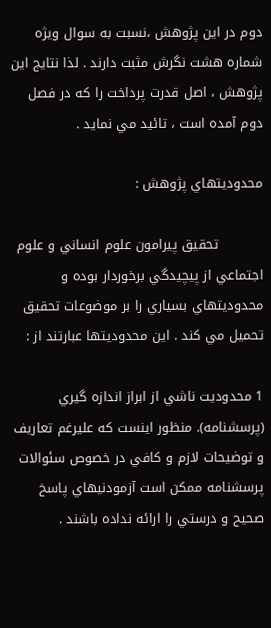دوم در اين پژوهش ،نسبت به سوال ويژه شماره هشت نگرش مثبت دارند . لذا نتايج اين پژوهش ، اصل قدرت پرداخت را كه در فصل دوم آمده است ، تائيد مي نمايد .

محدوديتهاي پژوهش :

          تحقيق پيرامون علوم انساني و علوم اجتماعي از پيچيدگي برخوردار بوده و محدوديتهاي بسياري را بر موضوعات تحقيق تحميل مي كند . اين محدوديتها عبارتند از :

1 محدوديت ناشي از ابراز اندازه گيري (پرسشنامه). منظور اينست كه عليرغم تعاريف و توضيحات لازم و كافي در خصوص سئوالات پرسشنامه ممكن است آزمودنيهاي پاسخ صحيح و درستي را ارائه نداده باشند .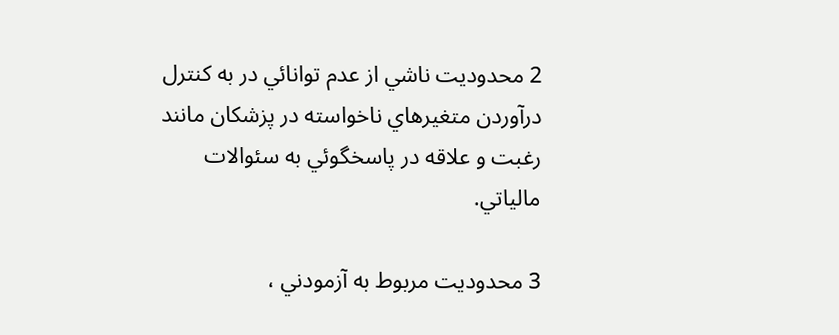2 محدوديت ناشي از عدم توانائي در به كنترل درآوردن متغيرهاي ناخواسته در پزشكان مانند رغبت و علاقه در پاسخگوئي به سئوالات مالياتي.

3 محدوديت مربوط به آزمودني ،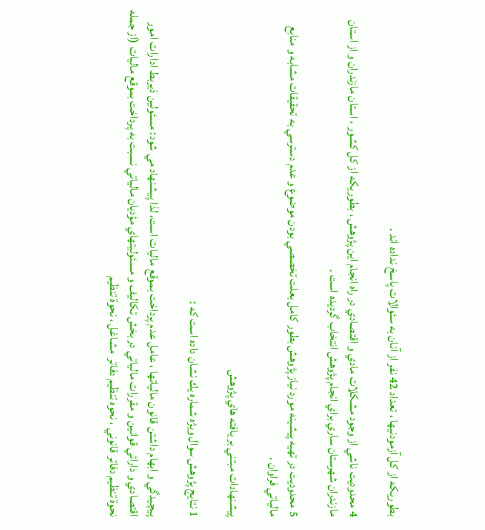بطوريكه از كل آزمودنيها ، تعداد 42 نفر از آنان به سئوالات پاسخ نداده اند .

4 محدوديت ناشي از وجود مشكلات مادي و اقتصادي در راه انجام اين پژوهش ، بطوريكه از كل كشور ، استان مازندران و از استان مازندران شهرستان ساري براي انجام پژوهش انتخاب گرديده است .

5 محدوديت در تهيه پيشينه مورد نياز پژوهش بطور كامل بعلت تخصصي بودن موضوع و عدم دسترسي به تحقيقات مشابه و منابع مالياتي فراوان .

پيشنهادات مبتني بر يافته هاي پژوهش

1 نتايج پژوهش سوال ويژه شماره يك نشان داده است كه :

پيچيدگي و ابهام داشتن قانون مالياتها ، عامل عدم پرداخت بموقع ماليات است، لذا پيشنهاد مي شود: مسئولين ذيربط ادارات امور اقتصادي و دارائي قوانين و مقررات مالياتي در بخش تكاليف و مسئوليتهاي مؤديان مالياتي نسبت به پرداخت بموقع ماليات (از جمله نحوة تنظيم دفاتر قانوني ، نحوه تنظيم دفاتر  مشاغل ، نحوة تنظيم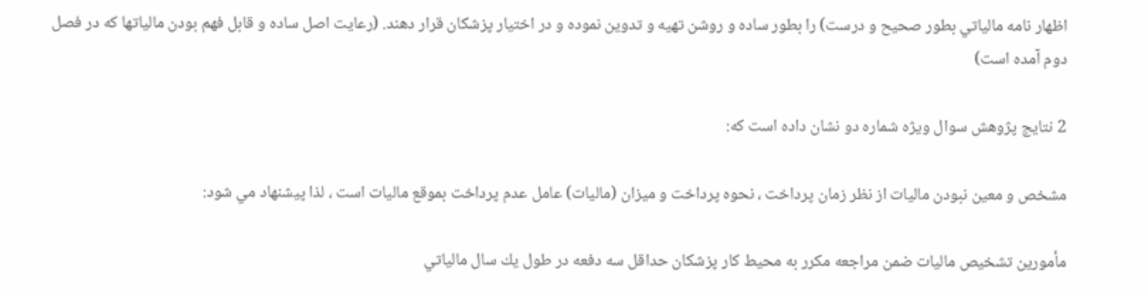اظهار نامه مالياتي بطور صحيح و درست) را بطور ساده و روشن تهيه و تدوين نموده و در اختيار پزشكان قرار دهند. (رعايت اصل ساده و قابل فهم بودن مالياتها كه در فصل دوم آمده است)

2 نتايج پژوهش سوال ويژه شماره دو نشان داده است كه:

مشخص و معين نبودن ماليات از نظر زمان پرداخت ، نحوه پرداخت و ميزان (ماليات) عامل عدم پرداخت بموقع ماليات است ، لذا پيشنهاد مي شود:

مأمورين تشخيص ماليات ضمن مراجعه مكرر به محيط كار پزشكان حداقل سه دفعه در طول يك سال مالياتي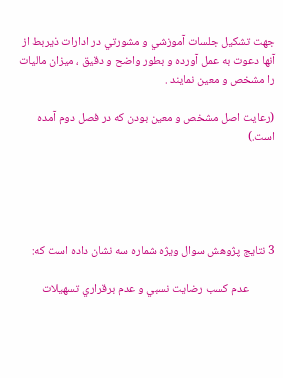جهت تشكيل جلسات آموزشي و مشورتي در ادارات ذيربط از آنها دعوت به عمل آورده و بطور واضح و دقيق ، ميزان ماليات را مشخص و معين نمايند .

(رعايت اصل مشخص و معين بودن كه در فصل دوم آمده است.)





3 نتايج پژوهش سوال ويژه شماره سه نشان داده است كه:

          عدم كسب رضايت نسبي و عدم برقراري تسهيلات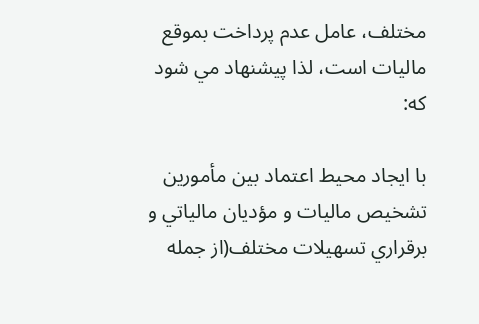مختلف، عامل عدم پرداخت بموقع ماليات است، لذا پيشنهاد مي شود كه:

با ايجاد محيط اعتماد بين مأمورين تشخيص ماليات و مؤديان مالياتي و برقراري تسهيلات مختلف(از جمله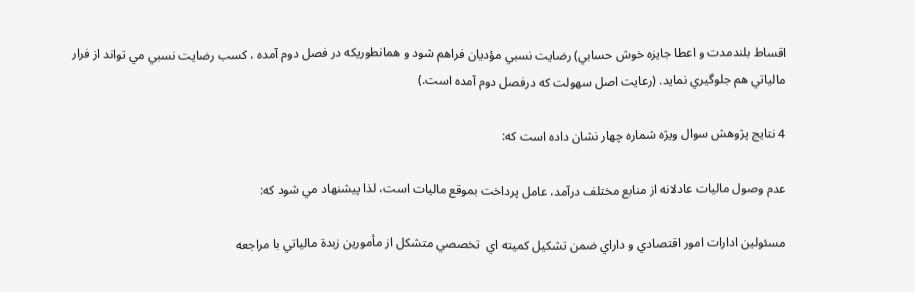اقساط بلندمدت و اعطا جايزه خوش حسابي) رضايت نسبي مؤديان فراهم شود و همانطوريكه در فصل دوم آمده ، كسب رضايت نسبي مي تواند از فرار مالياتي هم جلوگيري نمايد. (رعايت اصل سهولت كه درفصل دوم آمده است.)

4 نتايج پژوهش سوال ويژه شماره چهار نشان داده است كه:

عدم وصول ماليات عادلانه از منابع مختلف درآمد، عامل پرداخت بموقع ماليات است، لذا پيشنهاد مي شود كه:

مسئولين ادارات امور اقتصادي و داراي ضمن تشكيل كميته اي  تخصصي متشكل از مأمورين زبدة مالياتي با مراجعه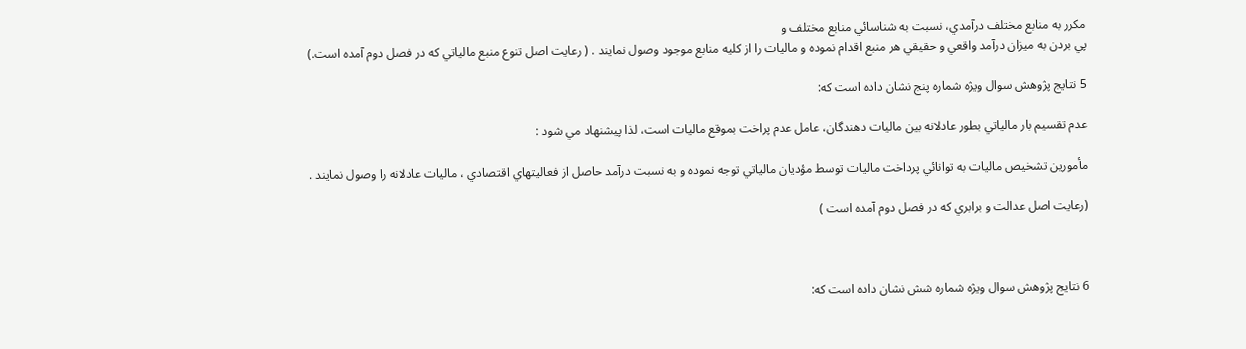مكرر به منابع مختلف درآمدي، نسبت به شناسائي منابع مختلف و
پي بردن به ميزان درآمد واقعي و حقيقي هر منبع اقدام نموده و ماليات را از كليه منابع موجود وصول نمايند . ( رعايت اصل تنوع منبع مالياتي كه در فصل دوم آمده است.)

5 نتايج پژوهش سوال ويژه شماره پنج نشان داده است كه:

عدم تقسيم بار مالياتي بطور عادلانه بين ماليات دهندگان، عامل عدم پراخت بموقع ماليات است، لذا پيشنهاد مي شود :

مأمورين تشخيص ماليات به توانائي پرداخت ماليات توسط مؤديان مالياتي توجه نموده و به نسبت درآمد حاصل از فعاليتهاي اقتصادي ، ماليات عادلانه را وصول نمايند .

(رعايت اصل عدالت و برابري كه در فصل دوم آمده است )



6 نتايج پژوهش سوال ويژه شماره شش نشان داده است كه: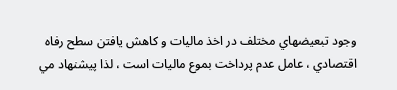وجود تبعيضهاي مختلف در اخذ ماليات و كاهش يافتن سطح رفاه اقتصادي ، عامل عدم پرداخت بموع ماليات است ، لذا پيشنهاد مي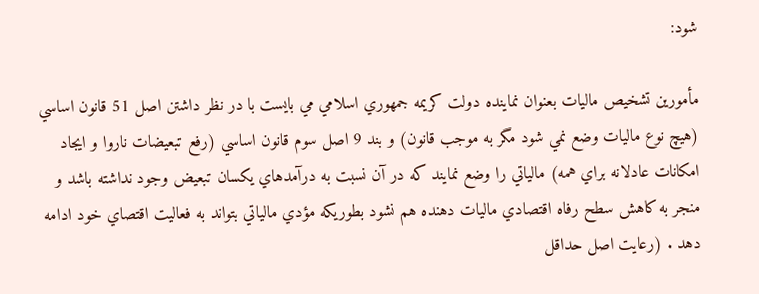شود:

مأمورين تشخيص ماليات بعنوان نماينده دولت كريمه جمهوري اسلامي مي بايست با در نظر داشتن اصل 51 قانون اساسي (هيچ نوع ماليات وضع نمي شود مگر به موجب قانون) و بند 9 اصل سوم قانون اساسي (رفع تبعيضات ناروا و ايجاد امكانات عادلانه براي همه) مالياتي را وضع نمايند كه در آن نسبت به درآمدهاي يكسان تبعيض وجود نداشته باشد و منجر به كاهش سطح رفاه اقتصادي ماليات دهنده هم نشود بطوريكه مؤدي مالياتي بتواند به فعاليت اقتصاي خود ادامه دهد . (رعايت اصل حداقل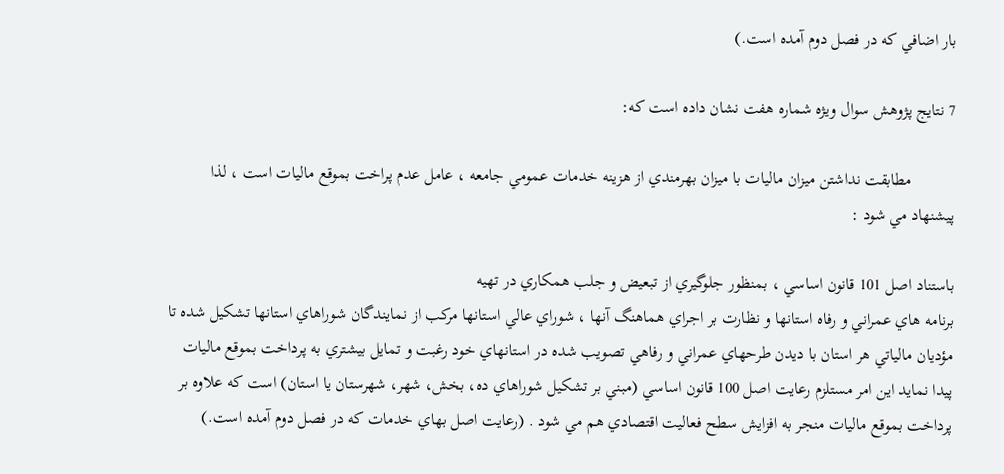بار اضافي كه در فصل دوم آمده است.)

7 نتايج پژوهش سوال ويژه شماره هفت نشان داده است كه:

          مطابقت نداشتن ميزان ماليات با ميزان بهرمندي از هزينه خدمات عمومي جامعه ، عامل عدم پراخت بموقع ماليات است ، لذا پيشنهاد مي شود :

باستناد اصل 101 قانون اساسي ، بمنظور جلوگيري از تبعيض و جلب همكاري در تهيه
برنامه هاي عمراني و رفاه استانها و نظارت بر اجراي هماهنگ آنها ، شوراي عالي استانها مركب از نمايندگان شوراهاي استانها تشكيل شده تا مؤديان مالياتي هر استان با ديدن طرحهاي عمراني و رفاهي تصويب شده در استانهاي خود رغبت و تمايل بيشتري به پرداخت بموقع ماليات پيدا نمايد اين امر مستلزم رعايت اصل 100 قانون اساسي (مبني بر تشكيل شوراهاي ده، بخش، شهر، شهرستان يا استان) است كه علاوه بر پرداخت بموقع ماليات منجر به افزايش سطح فعاليت اقتصادي هم مي شود . (رعايت اصل بهاي خدمات كه در فصل دوم آمده است.)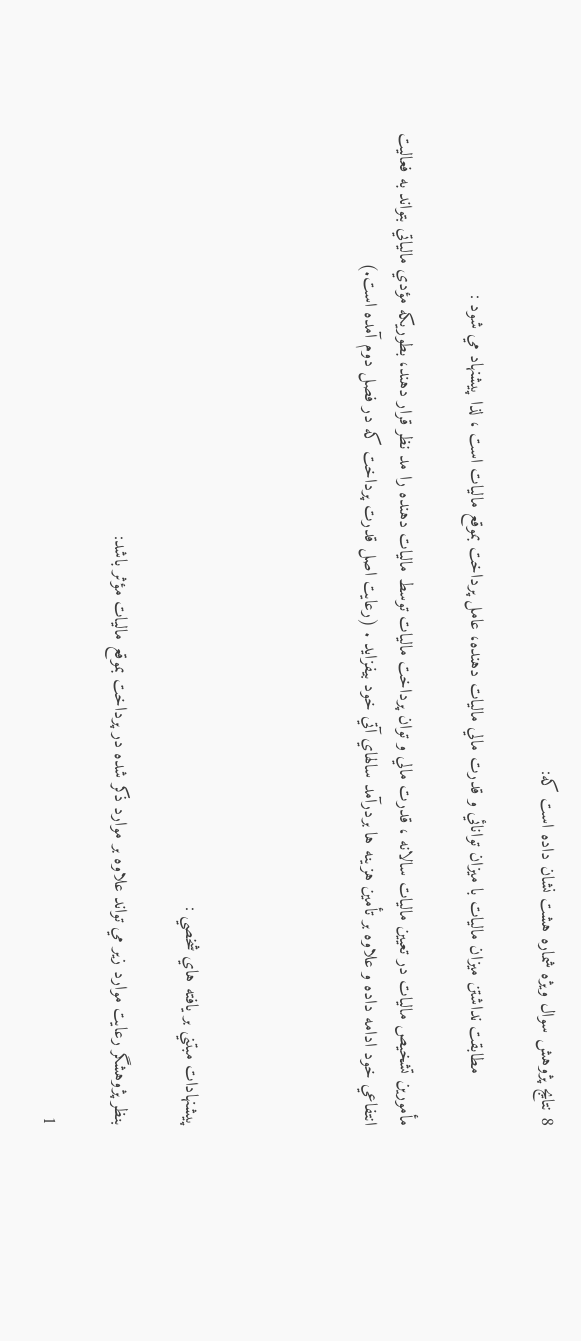8 نتايج پژوهش سوال ويژه شماره هشت نشان داده است كه:

          مطابقت نداشتن ميزان ماليات با ميزان توانائي و قدرت مالي ماليات دهنده، عامل پرداخت بموقع ماليات است ، لذا پيشنهاد مي شود :

مأمورين تشخيص ماليات در تعيين ماليات سالانه ، قدرت مالي و توان پرداخت ماليات توسط ماليات دهنده را مد نظر قرار دهند، بطوريكه مؤدي مالياتي بتواند به فعاليت انتفاعي خود ادامه داده و علاوه بر تأمين هزينه ها بردرآمد سالهاي آتي خود بيفزايد . (رعايت اصل قدرت پرداخت كه در فصل دوم آمده است.)




پيشنهادات مبتني بر يافته هاي شخصي :

بنظر پژوهشگر رعايت موارد زير مي تواند علاوه بر موارد ذكر شده در پرداخت بموقع ماليات مؤثر باشد:

1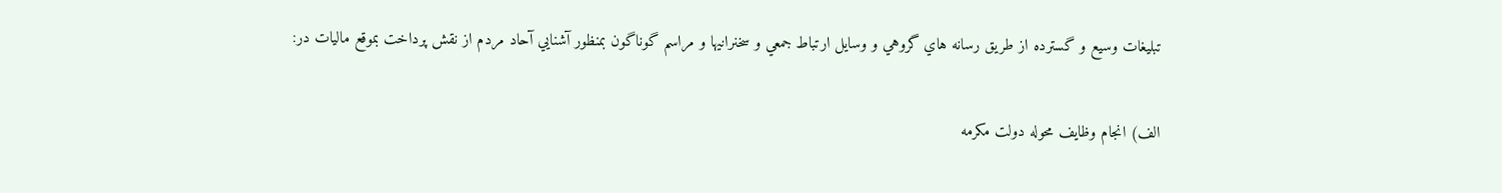تبليغات وسيع و گسترده از طريق رسانه هاي گروهي و وسايل ارتباط جمعي و سخنرانيها و مراسم گوناگون بمنظور آشنايي آحاد مردم از نقش پرداخت بموقع ماليات در:

الف) انجام وظايف محوله دولت مكرمه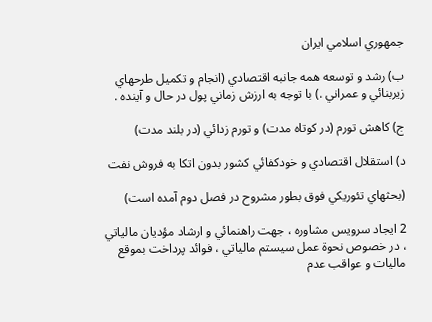جمهوري اسلامي ايران

ب) رشد و توسعه همه جانبه اقتصادي (انجام و تكميل طرحهاي زيربنائي و عمراني .) با توجه به ارزش زماني پول در حال و آينده .

ج) كاهش تورم (در كوتاه مدت) و تورم زدائي (در بلند مدت)

د) استقلال اقتصادي و خودكفائي كشور بدون اتكا به فروش نفت

(بحثهاي تئوريكي فوق بطور مشروح در فصل دوم آمده است)

2 ايجاد سرويس مشاوره ، جهت راهنمائي و ارشاد مؤديان مالياتي ، در خصوص نحوة عمل سيستم مالياتي ، فوائد پرداخت بموقع ماليات و عواقب عدم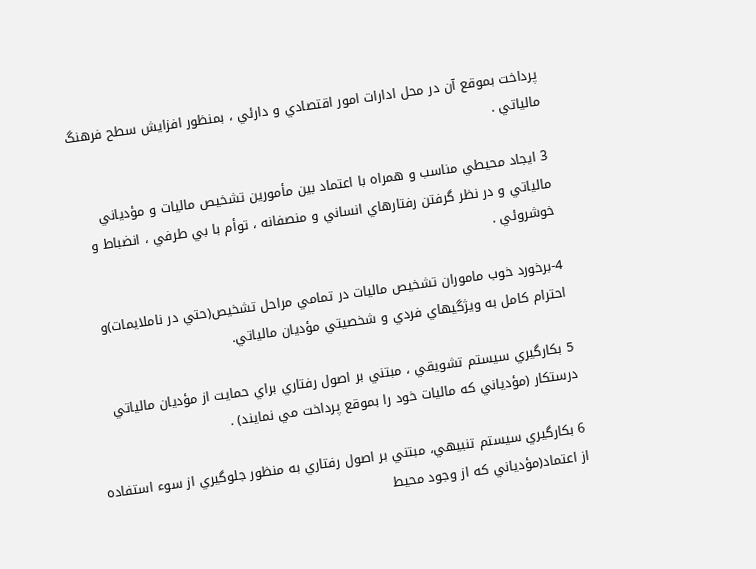پرداخت بموقع آن در محل ادارات امور اقتصادي و دارئي ، بمنظور افزايش سطح فرهنگ مالياتي .

3 ايجاد محيطي مناسب و همراه با اعتماد بين مأمورين تشخيص ماليات و مؤدياني مالياتي و در نظر گرفتن رفتارهاي انساني و منصفانه ، توأم با بي طرفي ، انضباط و خوشروئي .

4-برخورد خوب ماموران تشخيص ماليات در تمامي مراحل تشخيص(حتي در ناملايمات)و احترام كامل به ويژگيهاي فردي و شخصيتي مؤديان مالياتي.

5 بكارگيري سيستم تشويقي ، مبتني بر اصول رفتاري براي حمايت از مؤديان مالياتي درستكار (مؤدياني كه ماليات خود را بموقع پرداخت مي نمايند) .

6 بكارگيري سيستم تنبيهي، مبتني بر اصول رفتاري به منظور جلوگيري از سوء استفاده
از اعتماد(مؤدياني كه از وجود محيط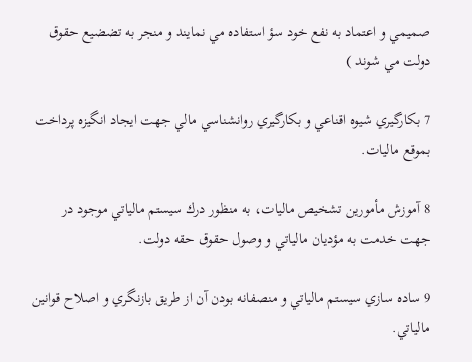صميمي و اعتماد به نفع خود سؤ‌ ‌استفاده مي نمايند و منجر به تضضيع حقوق دولت مي شوند )

7 بكارگيري شيوه اقناعي و بكارگيري روانشناسي مالي جهت ايجاد انگيزه پرداخت بموقع ماليات.

8 آموزش مأمورين تشخيص ماليات، به منظور درك سيستم مالياتي موجود در جهت خدمت به مؤديان مالياتي و وصول حقوق حقه دولت.

9 ساده سازي سيستم مالياتي و منصفانه بودن آن از طريق بازنگري و اصلاح قوانين مالياتي.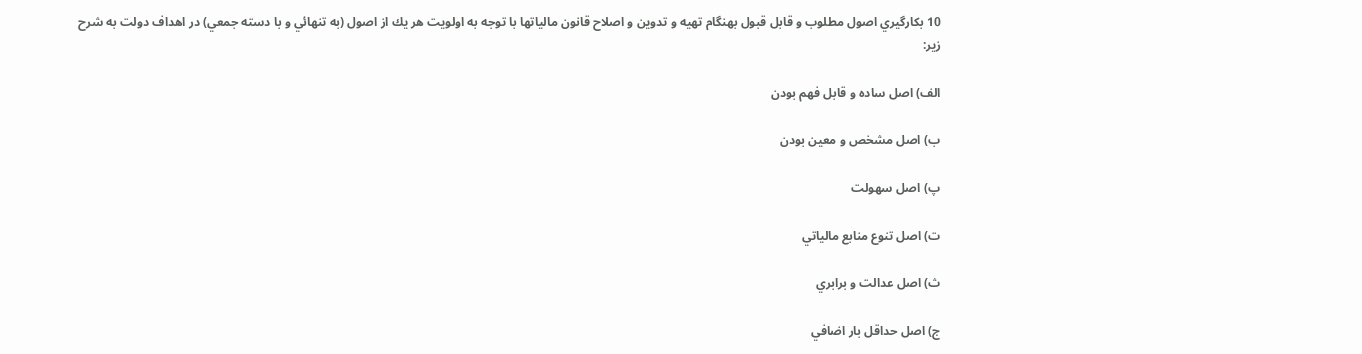10 بكارگيري اصول مطلوب و قابل قبول بهنگام تهيه و تدوين و اصلاح قانون مالياتها با توجه به اولويت هر يك از اصول (به تنهائي و با دسته جمعي) در اهداف دولت به شرح زير:

الف) اصل ساده و قابل فهم بودن

ب) اصل مشخص و معين بودن

پ) اصل سهولت

ت) اصل تنوع منابع مالياتي

ث) اصل عدالت و برابري

ج) اصل حداقل بار اضافي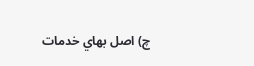چ) اصل بهاي خدمات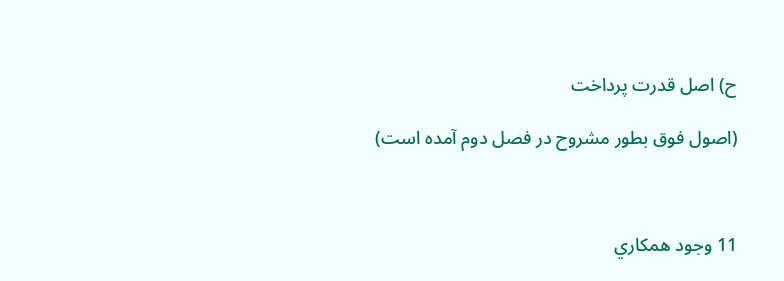ح) اصل قدرت پرداخت

(اصول فوق بطور مشروح در فصل دوم آمده است)



11 وجود همكاري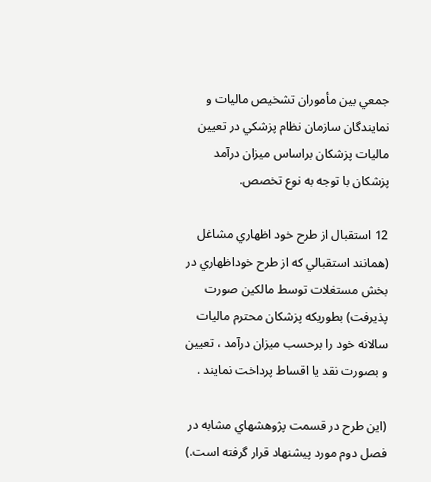جمعي بين مأموران تشخيص ماليات و نمايندگان سازمان نظام پزشكي در تعيين ماليات پزشكان براساس ميزان درآمد پزشكان با توجه به نوع تخصص.

12 استقبال از طرح خود اظهاري مشاغل (همانند استقبالي كه از طرح خوداظهاري در بخش مستغلات توسط مالكين صورت پذيرفت) بطوريكه پزشكان محترم ماليات سالانه خود را برحسب ميزان درآمد ، تعيين و بصورت نقد يا اقساط پرداخت نمايند .

(اين طرح در قسمت پژوهشهاي مشابه در فصل دوم مورد پيشنهاد قرار گرفته است.)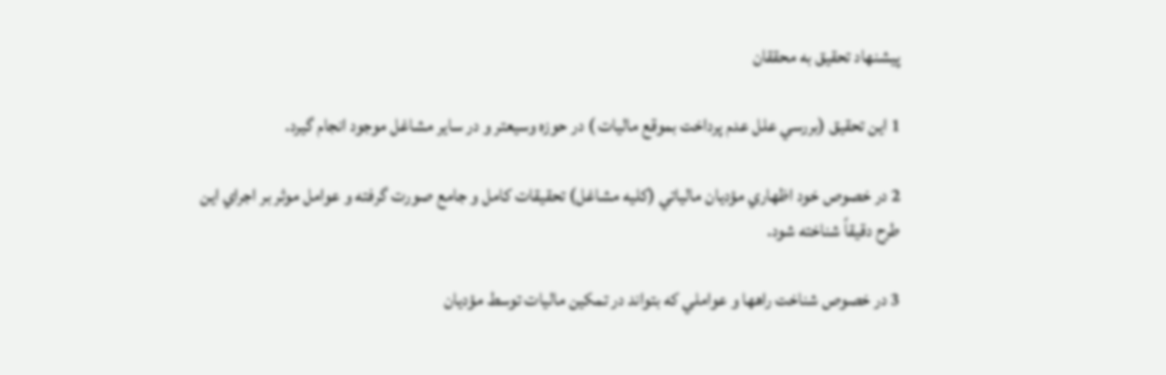پيشنهاد تحقيق به محققان

1 اين تحقيق (بررسي علل عدم پرداخت بموقع ماليات ) در حوزه وسيعتر و در ساير مشاغل موجود انجام گيرد.

2 در خصوص خود اظهاري مؤديان مالياتي (كليه مشاغل) تحقيقات كامل و جامع صورت گرفته و عوامل موثر بر اجراي اين طرح دقيقاً شناخته شود.

3 در خصوص شناخت راهها و عواملي كه بتواند در تمكين ماليات توسط مؤديان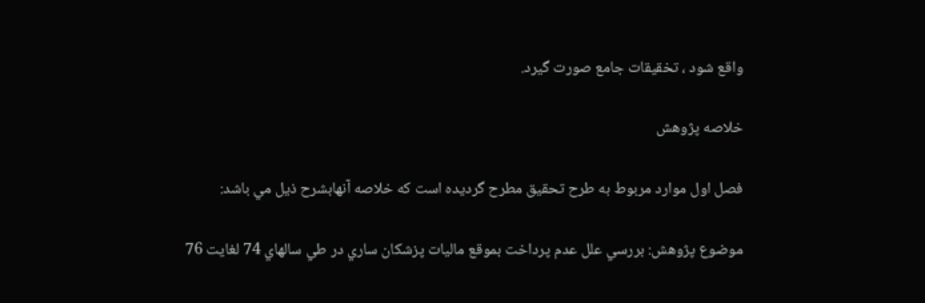واقع شود ، تخقيقات جامع صورت گيرد.

خلاصه پژوهش

فصل اول موارد مربوط به طرح تحقيق مطرح گرديده است كه خلاصه آنهابشرح ذيل مي باشد:

موضوع پژوهش: بررسي علل عدم پرداخت بموقع ماليات پزشكان ساري در طي سالهاي 74 لغايت 76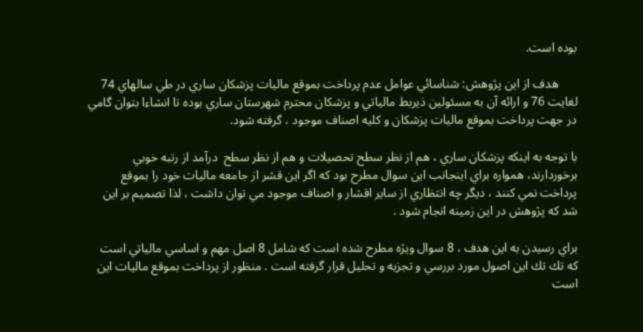بوده است.

      هدف از اين پژوهش: شناسائي عوامل عدم پرداخت بموقع ماليات پزشكان ساري در طي سالهاي 74 لغايت 76 و ارائه آن به مسئولين ذيربط مالياتي و پزشكان محترم شهرستان ساري بوده تا انشاءا بتوان گامي در جهت پرداخت بموقع ماليات پزشكان و كليه اصناف موجود ، گرفته شود.

با توجه به اينكه پزشكان ساري ، هم از نظر سطح تحصيلات و هم از نظر سطح  درآمد از رتبه خوبي برخوردارند، همواره براي اينجانب اين سوال مطرح بود كه اگر اين قشر از جامعه ماليات خود را بموقع پرداخت نمي كنند ، ديگر چه انتظاري از ساير اقشار و اصناف موجود مي توان داشت ، لذا تصميم بر اين شد كه پژوهش در اين زمينه انجام شود .

براي رسيدن به اين هدف ، 8 سوال ويژه مطرح شده است كه شامل 8 اصل مهم و اساسي مالياتي است كه تك تك اين اصول مورد بررسي و تجزيه و تحليل قرار گرفته است . منظور از پرداخت بموقع ماليات اين است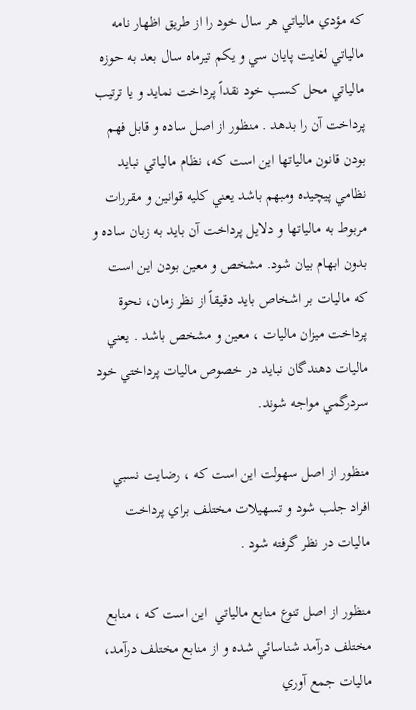كه مؤدي مالياتي هر سال خود را از طريق اظهار نامه مالياتي لغايت پايان سي و يكم تيرماه سال بعد به حوزه مالياتي محل كسب خود نقداً پرداخت نمايد و يا ترتيب پرداخت آن را بدهد . منظور از اصل ساده و قابل فهم بودن قانون مالياتها اين است كه، نظام مالياتي نبايد نظامي پيچيده ومبهم باشد يعني كليه قوانين و مقررات مربوط به مالياتها و دلايل پرداخت آن بايد به زبان ساده و بدون ابهام بيان شود. مشخص و معين بودن اين است كه ماليات بر اشخاص بايد دقيقاً از نظر زمان، نحوة پرداخت ميزان ماليات ، معين و مشخص باشد . يعني ماليات دهندگان نبايد در خصوص ماليات پرداختي خود سردرگمي مواجه شوند.

منظور از اصل سهولت اين است كه ، رضايت نسبي افراد جلب شود و تسهيلات مختلف براي پرداخت ماليات در نظر گرفته شود .

منظور از اصل تنوع منابع مالياتي  اين است كه ، منابع مختلف درآمد شناسائي شده و از منابع مختلف درآمد، ماليات جمع آوري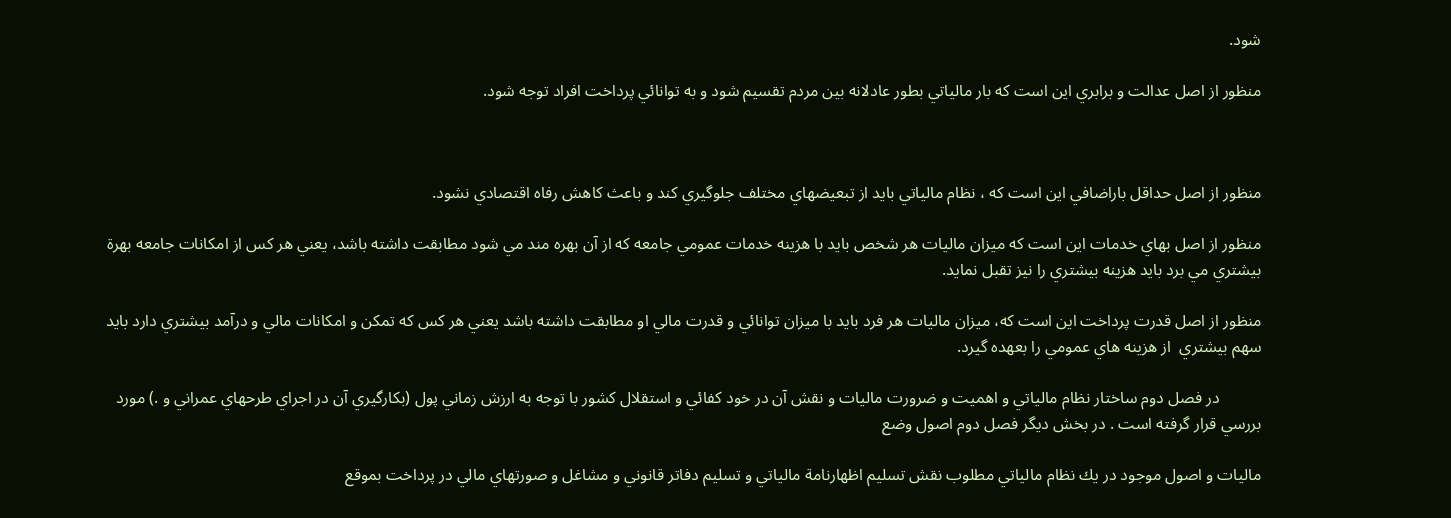شود.

منظور از اصل عدالت و برابري اين است كه بار مالياتي بطور عادلانه بين مردم تقسيم شود و به توانائي پرداخت افراد توجه شود.



منظور از اصل حداقل باراضافي اين است كه ، نظام مالياتي بايد از تبعيضهاي مختلف جلوگيري كند و باعث كاهش رفاه اقتصادي نشود.

منظور از اصل بهاي خدمات اين است كه ميزان ماليات هر شخص بايد با هزينه خدمات عمومي جامعه كه از آن بهره مند مي شود مطابقت داشته باشد، يعني هر كس از امكانات جامعه بهرة بيشتري مي برد بايد هزينه بيشتري را نيز تقبل نمايد.

منظور از اصل قدرت پرداخت اين است كه، ميزان ماليات هر فرد بايد با ميزان توانائي و قدرت مالي او مطابقت داشته باشد يعني هر كس كه تمكن و امكانات مالي و درآمد بيشتري دارد بايد سهم بيشتري  از هزينه هاي عمومي را بعهده گيرد.

          در فصل دوم ساختار نظام مالياتي و اهميت و ضرورت ماليات و نقش آن در خود كفائي و استقلال كشور با توجه به ارزش زماني پول (بكارگيري آن در اجراي طرحهاي عمراني و .) مورد بررسي قرار گرفته است . در بخش ديگر فصل دوم اصول وضع

ماليات و اصول موجود در يك نظام مالياتي مطلوب نقش تسليم اظهارنامة مالياتي و تسليم دفاتر قانوني و مشاغل و صورتهاي مالي در پرداخت بموقع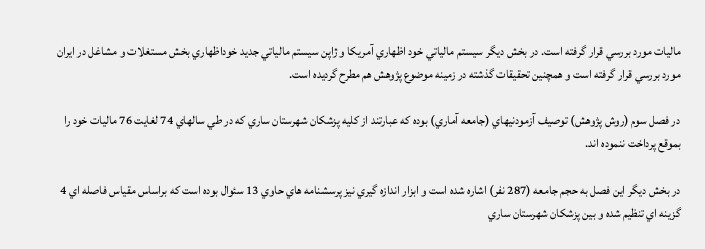ماليات مورد بررسي قرار گرفته است. در بخش ديگر سيستم مالياتي خود اظهاري آمريكا و ژاپن سيستم مالياتي جديد خوداظهاري بخش مستغلات و مشاغل در ايران مورد بررسي قرار گرفته است و همچنين تحقيقات گذشته در زمينه موضوع پژوهش هم مطرح گرديده است.

در فصل سوم (روش پژوهش) توصيف آزمودنيهاي (جامعه آماري) بوده كه عبارتند از كليه پزشكان شهرستان ساري كه در طي سالهاي 74 لغايت 76 ماليات خود را بموقع پرداخت ننموده اند.

در بخش ديگر اين فصل به حجم جامعه (287 نفر) اشاره شده است و ابزار اندازه گيري نيز پرسشنامه هاي حاوي 13 سئوال بوده است كه براساس مقياس فاصله اي 4 گزينه اي تنظيم شده و بين پزشكان شهرستان ساري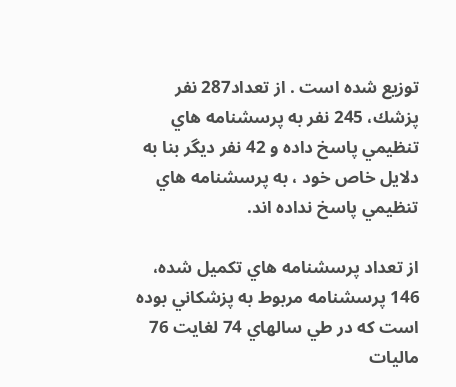توزيع شده است . از تعداد287 نفر پزشك، 245 نفر به پرسشنامه هاي تنظيمي پاسخ داده و 42 نفر ديگر بنا به دلايل خاص خود ، به پرسشنامه هاي تنظيمي پاسخ نداده اند.

از تعداد پرسشنامه هاي تكميل شده، 146 پرسشنامه مربوط به پزشكاني بوده است كه در طي سالهاي 74 لغايت 76 ماليات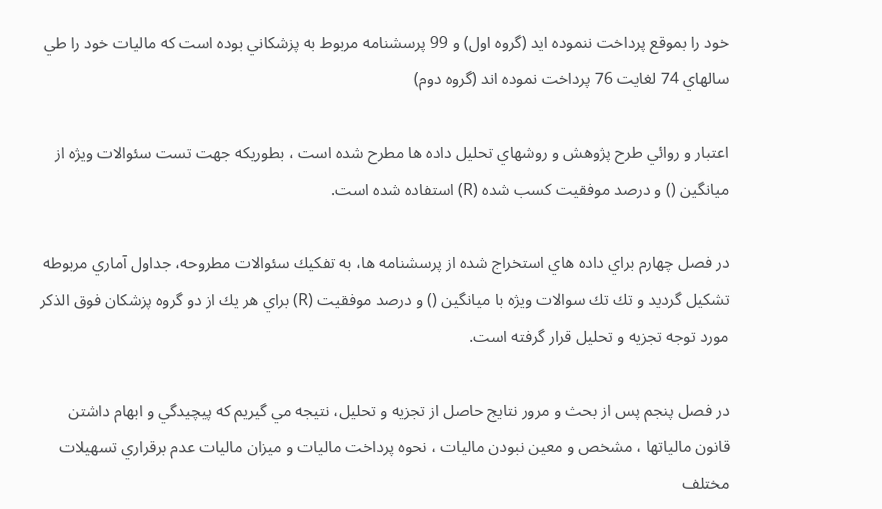خود را بموقع پرداخت ننموده ايد (گروه اول) و 99 پرسشنامه مربوط به پزشكاني بوده است كه ماليات خود را طي سالهاي 74 لغايت 76 پرداخت نموده اند (گروه دوم)

اعتبار و روائي طرح پژوهش و روشهاي تحليل داده ها مطرح شده است ، بطوريكه جهت تست سئوالات ويژه از ميانگين () و درصد موفقيت كسب شده (R) استفاده شده است.

در فصل چهارم براي داده هاي استخراج شده از پرسشنامه ها، به تفكيك سئوالات مطروحه، جداول آماري مربوطه تشكيل گرديد و تك تك سوالات ويژه با ميانگين () و درصد موفقيت (R) براي هر يك از دو گروه پزشكان فوق الذكر مورد توجه تجزيه و تحليل قرار گرفته است.

در فصل پنجم پس از بحث و مرور نتايج حاصل از تجزيه و تحليل، نتيجه مي گيريم كه پيچيدگي و ابهام داشتن قانون مالياتها ، مشخص و معين نبودن ماليات ، نحوه پرداخت ماليات و ميزان ماليات عدم برقراري تسهيلات مختلف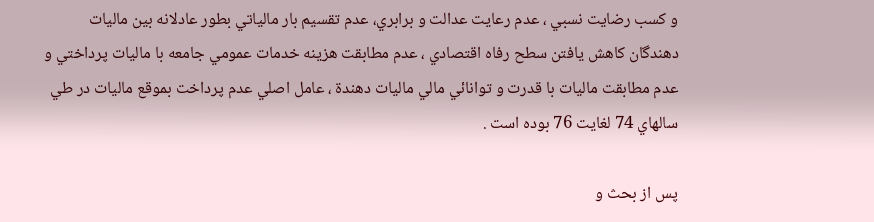و كسب رضايت نسبي ، عدم رعايت عدالت و برابري، عدم تقسيم بار مالياتي بطور عادلانه بين ماليات دهندگان كاهش يافتن سطح رفاه اقتصادي ، عدم مطابقت هزينه خدمات عمومي جامعه با ماليات پرداختي و عدم مطابقت ماليات با قدرت و توانائي مالي ماليات دهندة ، عامل اصلي عدم پرداخت بموقع ماليات در طي سالهاي 74 لغايت 76 بوده است .

پس از بحث و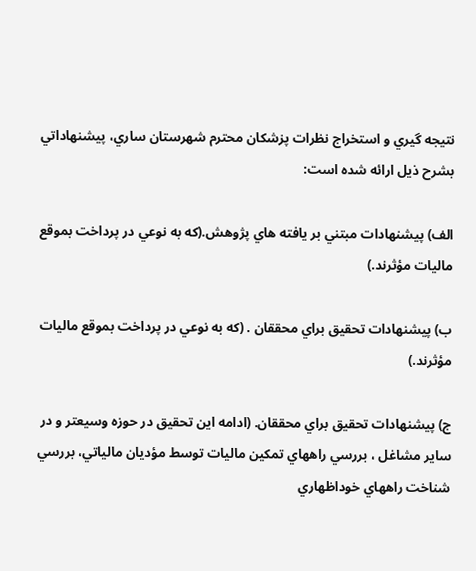نتيجه گيري و استخراج نظرات پزشكان محترم شهرستان ساري، پيشنهاداتي بشرح ذيل ارائه شده است:

الف) پيشنهادات مبتني بر يافته هاي پژوهش.(كه به نوعي در پرداخت بموقع ماليات مؤثرند.)

ب) پيشنهادات تحقيق براي محققان . (كه به نوعي در پرداخت بموقع ماليات مؤثرند.)

ج) پيشنهادات تحقيق براي محققان. (ادامه اين تحقيق در حوزه وسيعتر و در ساير مشاغل ، بررسي راههاي تمكين ماليات توسط مؤديان مالياتي، بررسي شناخت راههاي خوداظهاري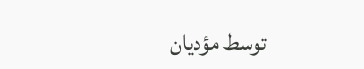توسط مؤديان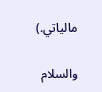مالياتي.)

والسلام